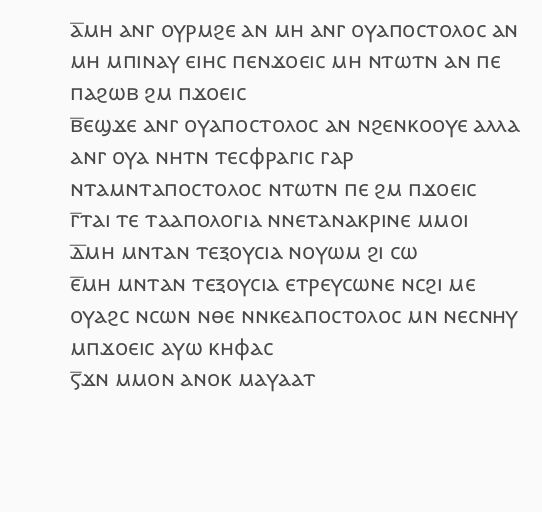ⲁ̅ⲙⲏ ⲁⲛⲅ ⲟⲩⲣⲙϩⲉ ⲁⲛ ⲙⲏ ⲁⲛⲅ ⲟⲩⲁⲡⲟⲥⲧⲟⲗⲟⲥ ⲁⲛ ⲙⲏ ⲙⲡⲓⲛⲁⲩ ⲉⲓⲏⲥ ⲡⲉⲛϫⲟⲉⲓⲥ ⲙⲏ ⲛⲧⲱⲧⲛ ⲁⲛ ⲡⲉ ⲡⲁϩⲱⲃ ϩⲙ ⲡϫⲟⲉⲓⲥ
ⲃ̅ⲉϣϫⲉ ⲁⲛⲅ ⲟⲩⲁⲡⲟⲥⲧⲟⲗⲟⲥ ⲁⲛ ⲛϩⲉⲛⲕⲟⲟⲩⲉ ⲁⲗⲗⲁ ⲁⲛⲅ ⲟⲩⲁ ⲛⲏⲧⲛ ⲧⲉⲥⲫⲣⲁⲅⲓⲥ ⲅⲁⲣ ⲛⲧⲁⲙⲛⲧⲁⲡⲟⲥⲧⲟⲗⲟⲥ ⲛⲧⲱⲧⲛ ⲡⲉ ϩⲙ ⲡϫⲟⲉⲓⲥ
ⲅ̅ⲧⲁⲓ ⲧⲉ ⲧⲁⲁⲡⲟⲗⲟⲅⲓⲁ ⲛⲛⲉⲧⲁⲛⲁⲕⲣⲓⲛⲉ ⲙⲙⲟⲓ
ⲇ̅ⲙⲏ ⲙⲛⲧⲁⲛ ⲧⲉⲝⲟⲩⲥⲓⲁ ⲛⲟⲩⲱⲙ ϩⲓ ⲥⲱ
ⲉ̅ⲙⲏ ⲙⲛⲧⲁⲛ ⲧⲉⲝⲟⲩⲥⲓⲁ ⲉⲧⲣⲉⲩⲥⲱⲛⲉ ⲛⲥϩⲓ ⲙⲉ ⲟⲩⲁϩⲥ ⲛⲥⲱⲛ ⲛⲑⲉ ⲛⲛⲕⲉⲁⲡⲟⲥⲧⲟⲗⲟⲥ ⲙⲛ ⲛⲉⲥⲛⲏⲩ ⲙⲡϫⲟⲉⲓⲥ ⲁⲩⲱ ⲕⲏⲫⲁⲥ
ⲋ̅ϫⲛ ⲙⲙⲟⲛ ⲁⲛⲟⲕ ⲙⲁⲩⲁⲁⲧ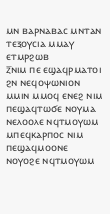ⲙⲛ ⲃⲁⲣⲛⲁⲃⲁⲥ ⲙⲛⲧⲁⲛ ⲧⲉⲝⲟⲩⲥⲓⲁ ⲙⲙⲁⲩ ⲉⲧⲙⲣϩⲱⲃ
ⲍ̅ⲛⲓⲙ ⲡⲉ ⲉϣⲁϥⲣⲙⲁⲧⲟⲓ ϩⲛ ⲛⲉϥⲟⲯⲱⲛⲓⲟⲛ ⲙⲙⲓⲛ ⲙⲙⲟϥ ⲉⲛⲉϩ ⲛⲓⲙ ⲡⲉϣⲁϥⲧⲱϭⲉ ⲛⲟⲩⲙⲁ ⲛⲉⲗⲟⲟⲗⲉ ⲛϥⲧⲙⲟⲩⲱⲙ ⲙⲡⲉϥⲕⲁⲣⲡⲟⲥ ⲛⲓⲙ ⲡⲉϣⲁϥⲙⲟⲟⲛⲉ ⲛⲟⲩⲟϩⲉ ⲛϥⲧⲙⲟⲩⲱⲙ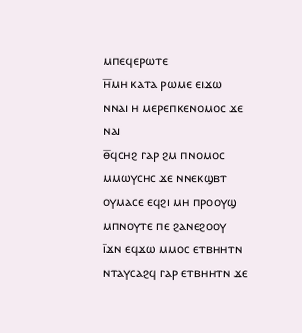ⲙⲡⲉϥⲉⲣⲱⲧⲉ
ⲏ̅ⲙⲏ ⲕⲁⲧⲁ ⲣⲱⲙⲉ ⲉⲓϫⲱ ⲛⲛⲁⲓ ⲏ ⲙⲉⲣⲉⲡⲕⲉⲛⲟⲙⲟⲥ ϫⲉ ⲛⲁⲓ
ⲑ̅ϥⲥⲏϩ ⲅⲁⲣ ϩⲙ ⲡⲛⲟⲙⲟⲥ ⲙⲙⲱⲩⲥⲏⲥ ϫⲉ ⲛⲛⲉⲕϣⲃⲧ ⲟⲩⲙⲁⲥⲉ ⲉϥϩⲓ ⲙⲏ ⲡⲣⲟⲟⲩϣ ⲙⲡⲛⲟⲩⲧⲉ ⲡⲉ ϩⲁⲛⲉϩⲟⲟⲩ
ⲓ̅ϫⲛ ⲉϥϫⲱ ⲙⲙⲟⲥ ⲉⲧⲃⲏⲏⲧⲛ ⲛⲧⲁⲩⲥⲁϩϥ ⲅⲁⲣ ⲉⲧⲃⲏⲏⲧⲛ ϫⲉ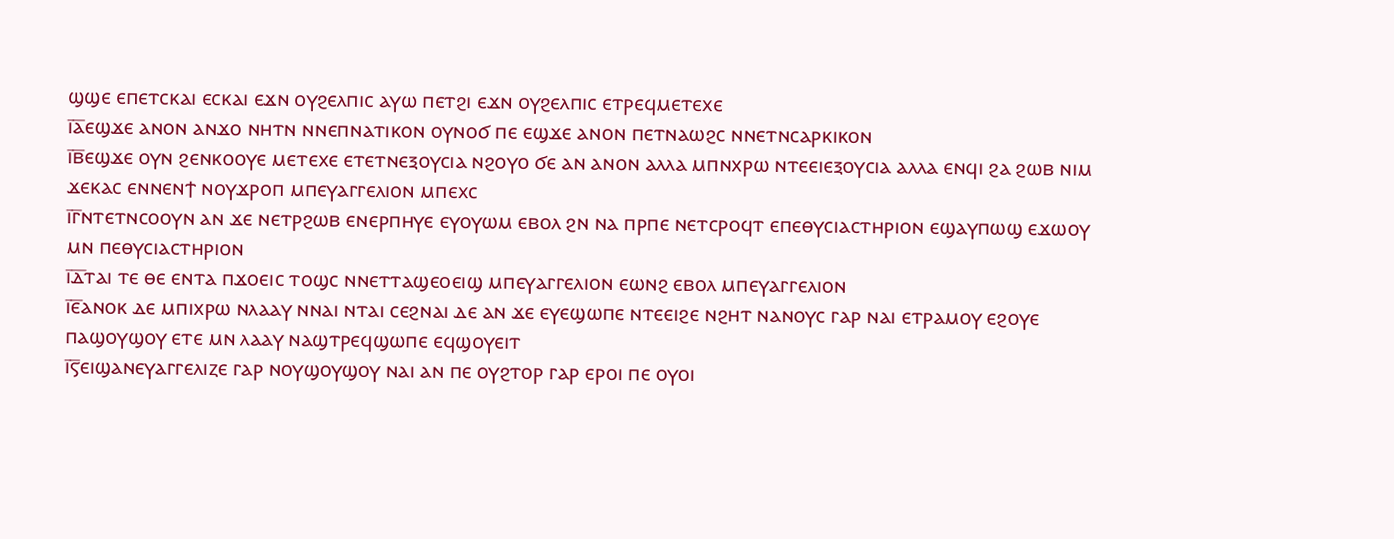ϣϣⲉ ⲉⲡⲉⲧⲥⲕⲁⲓ ⲉⲥⲕⲁⲓ ⲉϫⲛ ⲟⲩϩⲉⲗⲡⲓⲥ ⲁⲩⲱ ⲡⲉⲧϩⲓ ⲉϫⲛ ⲟⲩϩⲉⲗⲡⲓⲥ ⲉⲧⲣⲉϥⲙⲉⲧⲉⲭⲉ
ⲓ̅ⲁ̅ⲉϣϫⲉ ⲁⲛⲟⲛ ⲁⲛϫⲟ ⲛⲏⲧⲛ ⲛⲛⲉⲡⲛⲁⲧⲓⲕⲟⲛ ⲟⲩⲛⲟϭ ⲡⲉ ⲉϣϫⲉ ⲁⲛⲟⲛ ⲡⲉⲧⲛⲁⲱϩⲥ ⲛⲛⲉⲧⲛⲥⲁⲣⲕⲓⲕⲟⲛ
ⲓ̅ⲃ̅ⲉϣϫⲉ ⲟⲩⲛ ϩⲉⲛⲕⲟⲟⲩⲉ ⲙⲉⲧⲉⲭⲉ ⲉⲧⲉⲧⲛⲉⲝⲟⲩⲥⲓⲁ ⲛϩⲟⲩⲟ ϭⲉ ⲁⲛ ⲁⲛⲟⲛ ⲁⲗⲗⲁ ⲙⲡⲛⲭⲣⲱ ⲛⲧⲉⲉⲓⲉⲝⲟⲩⲥⲓⲁ ⲁⲗⲗⲁ ⲉⲛϥⲓ ϩⲁ ϩⲱⲃ ⲛⲓⲙ ϫⲉⲕⲁⲥ ⲉⲛⲛⲉⲛϯ ⲛⲟⲩϫⲣⲟⲡ ⲙⲡⲉⲩⲁⲅⲅⲉⲗⲓⲟⲛ ⲙⲡⲉⲭⲥ
ⲓ̅ⲅ̅ⲛⲧⲉⲧⲛⲥⲟⲟⲩⲛ ⲁⲛ ϫⲉ ⲛⲉⲧⲣϩⲱⲃ ⲉⲛⲉⲣⲡⲏⲩⲉ ⲉⲩⲟⲩⲱⲙ ⲉⲃⲟⲗ ϩⲛ ⲛⲁ ⲡⲣⲡⲉ ⲛⲉⲧⲥⲣⲟϥⲧ ⲉⲡⲉⲑⲩⲥⲓⲁⲥⲧⲏⲣⲓⲟⲛ ⲉϣⲁⲩⲡⲱϣ ⲉϫⲱⲟⲩ ⲙⲛ ⲡⲉⲑⲩⲥⲓⲁⲥⲧⲏⲣⲓⲟⲛ
ⲓ̅ⲇ̅ⲧⲁⲓ ⲧⲉ ⲑⲉ ⲉⲛⲧⲁ ⲡϫⲟⲉⲓⲥ ⲧⲟϣⲥ ⲛⲛⲉⲧⲧⲁϣⲉⲟⲉⲓϣ ⲙⲡⲉⲩⲁⲅⲅⲉⲗⲓⲟⲛ ⲉⲱⲛϩ ⲉⲃⲟⲗ ⲙⲡⲉⲩⲁⲅⲅⲉⲗⲓⲟⲛ
ⲓ̅ⲉ̅ⲁⲛⲟⲕ ⲇⲉ ⲙⲡⲓⲭⲣⲱ ⲛⲗⲁⲁⲩ ⲛⲛⲁⲓ ⲛⲧⲁⲓ ⲥⲉϩⲛⲁⲓ ⲇⲉ ⲁⲛ ϫⲉ ⲉⲩⲉϣⲱⲡⲉ ⲛⲧⲉⲉⲓϩⲉ ⲛϩⲏⲧ ⲛⲁⲛⲟⲩⲥ ⲅⲁⲣ ⲛⲁⲓ ⲉⲧⲣⲁⲙⲟⲩ ⲉϩⲟⲩⲉ ⲡⲁϣⲟⲩϣⲟⲩ ⲉⲧⲉ ⲙⲛ ⲗⲁⲁⲩ ⲛⲁϣⲧⲣⲉϥϣⲱⲡⲉ ⲉϥϣⲟⲩⲉⲓⲧ
ⲓ̅ⲋ̅ⲉⲓϣⲁⲛⲉⲩⲁⲅⲅⲉⲗⲓⲍⲉ ⲅⲁⲣ ⲛⲟⲩϣⲟⲩϣⲟⲩ ⲛⲁⲓ ⲁⲛ ⲡⲉ ⲟⲩϩⲧⲟⲣ ⲅⲁⲣ ⲉⲣⲟⲓ ⲡⲉ ⲟⲩⲟⲓ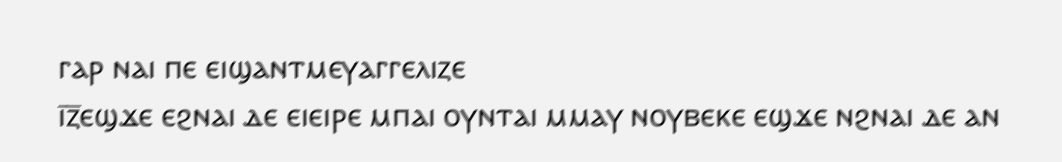ⲅⲁⲣ ⲛⲁⲓ ⲡⲉ ⲉⲓϣⲁⲛⲧⲙⲉⲩⲁⲅⲅⲉⲗⲓⲍⲉ
ⲓ̅ⲍ̅ⲉϣϫⲉ ⲉϩⲛⲁⲓ ⲇⲉ ⲉⲓⲉⲓⲣⲉ ⲙⲡⲁⲓ ⲟⲩⲛⲧⲁⲓ ⲙⲙⲁⲩ ⲛⲟⲩⲃⲉⲕⲉ ⲉϣϫⲉ ⲛϩⲛⲁⲓ ⲇⲉ ⲁⲛ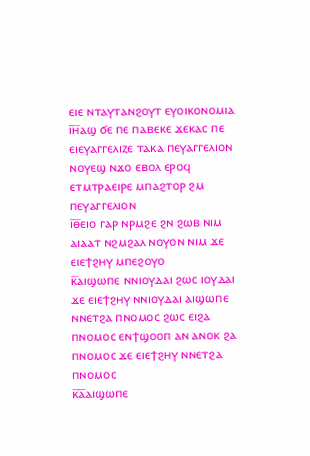ⲉⲓⲉ ⲛⲧⲁⲩⲧⲁⲛϩⲟⲩⲧ ⲉⲩⲟⲓⲕⲟⲛⲟⲙⲓⲁ
ⲓ̅ⲏ̅ⲁϣ ϭⲉ ⲡⲉ ⲡⲁⲃⲉⲕⲉ ϫⲉⲕⲁⲥ ⲡⲉ ⲉⲓⲉⲩⲁⲅⲅⲉⲗⲓⲍⲉ ⲧⲁⲕⲁ ⲡⲉⲩⲁⲅⲅⲉⲗⲓⲟⲛ ⲛⲟⲩⲉϣ ⲛϫⲟ ⲉⲃⲟⲗ ⲉⲣⲟϥ ⲉⲧⲙⲧⲣⲁⲉⲓⲣⲉ ⲙⲡⲁϩⲧⲟⲣ ϩⲙ ⲡⲉⲩⲁⲅⲅⲉⲗⲓⲟⲛ
ⲓ̅ⲑ̅ⲉⲓⲟ ⲅⲁⲣ ⲛⲣⲙϩⲉ ϩⲛ ϩⲱⲃ ⲛⲓⲙ ⲁⲓⲁⲁⲧ ⲛϩⲙϩⲁⲗ ⲛⲟⲩⲟⲛ ⲛⲓⲙ ϫⲉ ⲉⲓⲉϯϩⲏⲩ ⲙⲡⲉϩⲟⲩⲟ
ⲕ̅ⲁⲓϣⲱⲡⲉ ⲛⲛⲓⲟⲩⲇⲁⲓ ϩⲱⲥ ⲓⲟⲩⲇⲁⲓ ϫⲉ ⲉⲓⲉϯϩⲏⲩ ⲛⲛⲓⲟⲩⲇⲁⲓ ⲁⲓϣⲱⲡⲉ ⲛⲛⲉⲧϩⲁ ⲡⲛⲟⲙⲟⲥ ϩⲱⲥ ⲉⲓϩⲁ ⲡⲛⲟⲙⲟⲥ ⲉⲛϯϣⲟⲟⲡ ⲁⲛ ⲁⲛⲟⲕ ϩⲁ ⲡⲛⲟⲙⲟⲥ ϫⲉ ⲉⲓⲉϯϩⲏⲩ ⲛⲛⲉⲧϩⲁ ⲡⲛⲟⲙⲟⲥ
ⲕ̅ⲁ̅ⲁⲓϣⲱⲡⲉ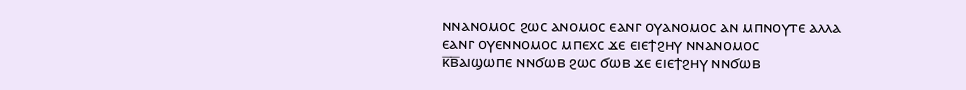ⲛⲛⲁⲛⲟⲙⲟⲥ ϩⲱⲥ ⲁⲛⲟⲙⲟⲥ ⲉⲁⲛⲅ ⲟⲩⲁⲛⲟⲙⲟⲥ ⲁⲛ ⲙⲡⲛⲟⲩⲧⲉ ⲁⲗⲗⲁ ⲉⲁⲛⲅ ⲟⲩⲉⲛⲛⲟⲙⲟⲥ ⲙⲡⲉⲭⲥ ϫⲉ ⲉⲓⲉϯϩⲏⲩ ⲛⲛⲁⲛⲟⲙⲟⲥ
ⲕ̅ⲃ̅ⲁⲓϣⲱⲡⲉ ⲛⲛϭⲱⲃ ϩⲱⲥ ϭⲱⲃ ϫⲉ ⲉⲓⲉϯϩⲏⲩ ⲛⲛϭⲱⲃ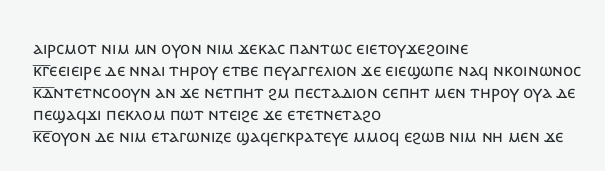ⲁⲓⲣⲥⲙⲟⲧ ⲛⲓⲙ ⲙⲛ ⲟⲩⲟⲛ ⲛⲓⲙ ϫⲉⲕⲁⲥ ⲡⲁⲛⲧⲱⲥ ⲉⲓⲉⲧⲟⲩϫⲉϩⲟⲓⲛⲉ
ⲕ̅ⲅ̅ⲉⲉⲓⲉⲓⲣⲉ ⲇⲉ ⲛⲛⲁⲓ ⲧⲏⲣⲟⲩ ⲉⲧⲃⲉ ⲡⲉⲩⲁⲅⲅⲉⲗⲓⲟⲛ ϫⲉ ⲉⲓⲉϣⲱⲡⲉ ⲛⲁϥ ⲛⲕⲟⲓⲛⲱⲛⲟⲥ
ⲕ̅ⲇ̅ⲛⲧⲉⲧⲛⲥⲟⲟⲩⲛ ⲁⲛ ϫⲉ ⲛⲉⲧⲡⲏⲧ ϩⲙ ⲡⲉⲥⲧⲁⲇⲓⲟⲛ ⲥⲉⲡⲏⲧ ⲙⲉⲛ ⲧⲏⲣⲟⲩ ⲟⲩⲁ ⲇⲉ ⲡⲉϣⲁϥϫⲓ ⲡⲉⲕⲗⲟⲙ ⲡⲱⲧ ⲛⲧⲉⲓϩⲉ ϫⲉ ⲉⲧⲉⲧⲛⲉⲧⲁϩⲟ
ⲕ̅ⲉ̅ⲟⲩⲟⲛ ⲇⲉ ⲛⲓⲙ ⲉⲧⲁⲅⲱⲛⲓⲍⲉ ϣⲁϥⲉⲅⲕⲣⲁⲧⲉⲩⲉ ⲙⲙⲟϥ ⲉϩⲱⲃ ⲛⲓⲙ ⲛⲏ ⲙⲉⲛ ϫⲉ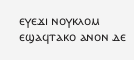ⲉⲩⲉϫⲓ ⲛⲟⲩⲕⲗⲟⲙ ⲉϣⲁϥⲧⲁⲕⲟ ⲁⲛⲟⲛ ⲇⲉ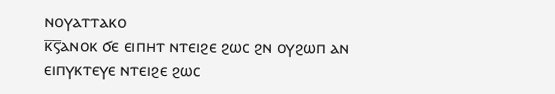ⲛⲟⲩⲁⲧⲧⲁⲕⲟ
ⲕ̅ⲋ̅ⲁⲛⲟⲕ ϭⲉ ⲉⲓⲡⲏⲧ ⲛⲧⲉⲓϩⲉ ϩⲱⲥ ϩⲛ ⲟⲩϩⲱⲡ ⲁⲛ ⲉⲓⲡⲩⲕⲧⲉⲩⲉ ⲛⲧⲉⲓϩⲉ ϩⲱⲥ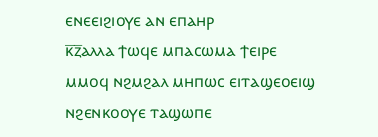ⲉⲛⲉⲉⲓϩⲓⲟⲩⲉ ⲁⲛ ⲉⲡⲁⲏⲣ
ⲕ̅ⲍ̅ⲁⲗⲗⲁ ϯⲱϥⲉ ⲙⲡⲁⲥⲱⲙⲁ ϯⲉⲓⲣⲉ ⲙⲙⲟϥ ⲛϩⲙϩⲁⲗ ⲙⲏⲡⲱⲥ ⲉⲓⲧⲁϣⲉⲟⲉⲓϣ ⲛϩⲉⲛⲕⲟⲟⲩⲉ ⲧⲁϣⲱⲡⲉ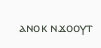ⲁⲛⲟⲕ ⲛϫⲟⲟⲩⲧ